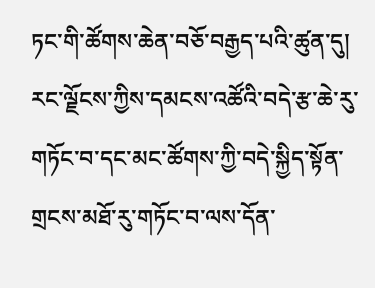ཏང་གི་ཚོགས་ཆེན་བཅོ་བརྒྱད་པའི་ཚུན་དུ། རང་ལྗོངས་ཀྱིས་དམངས་འཚོའི་བདེ་རྩ་ཆེ་རུ་གཏོང་བ་དང་མང་ཚོགས་ཀྱི་བདེ་སྐྱིད་སྟོན་གྲངས་མཐོ་རུ་གཏོང་བ་ལས་དོན་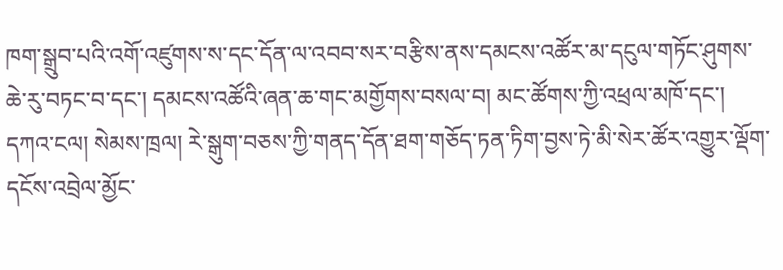ཁག་སྒྲུབ་པའི་འགོ་འཛུགས་ས་དང་དོན་ལ་འབབ་སར་བརྩིས་ནས་དམངས་འཚོར་མ་དངུལ་གཏོང་ཤུགས་ཆེ་རུ་བཏང་བ་དང་། དམངས་འཚོའི་ཞན་ཆ་གང་མགྱོགས་བསལ་བ། མང་ཚོགས་ཀྱི་འཕྲལ་མཁོ་དང་། དཀའ་ངལ། སེམས་ཁྲལ། རེ་སྒུག་བཅས་ཀྱི་གནད་དོན་ཐག་གཅོད་ཏན་ཏིག་བྱས་ཏེ་མི་སེར་ཚོར་འགྱུར་ལྡོག་དངོས་འབྲེལ་མྱོང་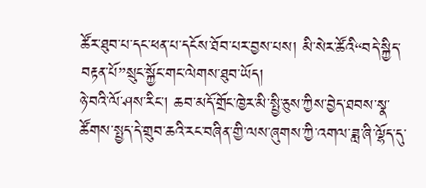ཚོར་ཐུབ་པ་དང་ཕན་པ་དངོས་ཐོབ་པར་བྱས་པས། མི་སེར་ཚོའི“བདེ་སྐྱིད་བརྟན་པོ”སྲུང་སྐྱོང་གང་ལེགས་ཐུབ་ཡོད།
ཉེ་བའི་ལོ་ཤས་རིང་། ཆབ་མདོ་གྲོང་ཁྱེར་མི་སྤྱི་ཅུས་ཀྱིས་བྱེད་ཐབས་སྣ་ཚོགས་སྤྱད་དེ་གྲུབ་ཆའི་རང་བཞིན་གྱི་ལས་ཞུགས་ཀྱི་འགལ་ཟླ་ཞི་ལྷོད་དུ་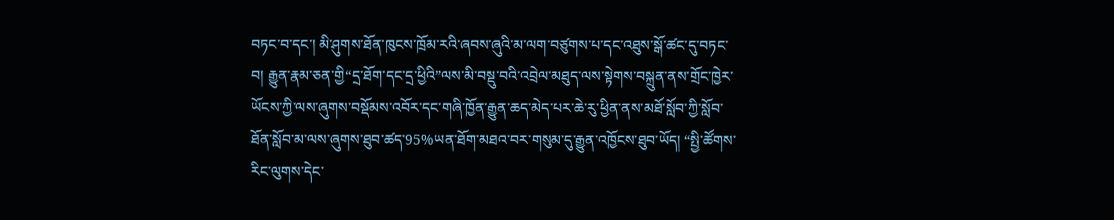བཏང་བ་དང་། མི་ཤུགས་ཐོན་ཁུངས་ཁྲོམ་རའི་ཞབས་ཞུའི་མ་ལག་བཙུགས་པ་དང་འཐུས་སྒོ་ཚང་དུ་བཏང་བ། རྒྱུན་རྣམ་ཅན་གྱི“དྲ་ཐོག་དང་དྲ་ཕྱིའི”ལས་མི་བསྡུ་བའི་འབྲེལ་མཐུད་ལས་སྟེགས་བསྐྲུན་ནས་གྲོང་ཁྱེར་ཡོངས་ཀྱི་ལས་ཞུགས་བསྡོམས་འབོར་དང་གཞི་ཁྱོན་རྒྱུན་ཆད་མེད་པར་ཆེ་རུ་ཕྱིན་ནས་མཐོ་སློབ་ཀྱི་སློབ་ཐོན་སློབ་མ་ལས་ཞུགས་ཐུབ་ཚད་95%ཡན་ཐོག་མཐའ་བར་གསུམ་དུ་རྒྱུན་འཁྱོངས་ཐུབ་ཡོད། “སྤྱི་ཚོགས་རིང་ལུགས་དེང་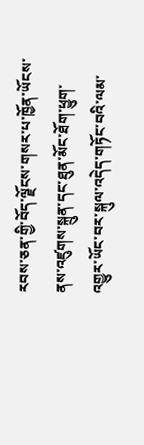རབས་ཅན་གྱི་བོད་ལྗོངས་གསར་པ་ཁྱོན་ཡོངས་ནས་འཛུགས་སྐྲུན་དང་ཐུན་མོང་ཐོག་ཕྱུག་འགྱུར་ཡོང་བར་སྐུལ་འདེད་གཏོང་བའི་ལམ་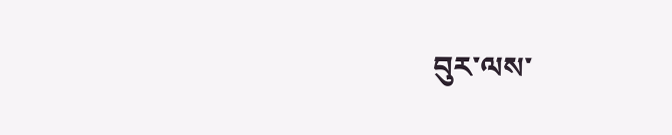བུར་ལས་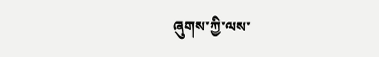ཞུགས་ཀྱི་ལས་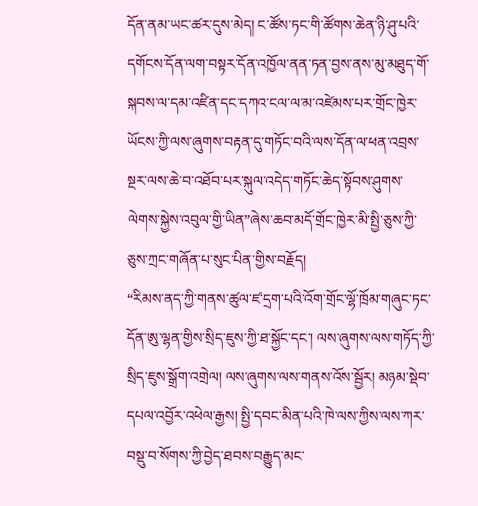དོན་ནམ་ཡང་ཚར་དུས་མེད། ང་ཚོས་ཏང་གི་ཚོགས་ཆེན་ཉི་ཤུ་པའི་དགོངས་དོན་ལག་བསྟར་དོན་འཁྱོལ་ནན་ཏན་བྱས་ནས་མུ་མཐུད་གོ་སྐབས་ལ་དམ་འཛིན་དང་དཀའ་ངལ་ལ་མ་འཛེམས་པར་གྲོང་ཁྱེར་ཡོངས་ཀྱི་ལས་ཞུགས་བརྟན་དུ་གཏོང་བའི་ལས་དོན་ལ་ཕན་འབྲས་སྔར་ལས་ཆེ་བ་འཐོབ་པར་སྐུལ་འདེད་གཏོང་ཆེད་སྟོབས་ཤུགས་ལེགས་སྐྱེས་འབུལ་གྱི་ཡིན”ཞེས་ཆབ་མདོ་གྲོང་ཁྱེར་མི་སྤྱི་ཅུས་ཀྱི་ཅུས་ཀྲང་གཞོན་པ་སུང་པིན་གྱིས་བརྗོད།
“རིམས་ནད་ཀྱི་གནས་ཚུལ་ཛ་དྲག་པའི་འོག་གྲོང་ལྷོ་ཁྲོམ་གཞུང་ཏང་དོན་ཨུ་ལྷན་གྱིས་སྲིད་ཇུས་ཀྱི་ཐ་སྐྱོང་དང་། ལས་ཞུགས་ལས་གཏོད་ཀྱི་སྲིད་ཇུས་སྒྲོག་འགྲེལ། ལས་ཞུགས་ལས་གནས་འོས་སྦྱོར། མཉམ་སྡེབ་དཔལ་འབྱོར་འཕེལ་རྒྱས། སྤྱི་དབང་མིན་པའི་ཁེ་ལས་ཀྱིས་ལས་ཀར་བསྡུ་བ་སོགས་ཀྱི་བྱེད་ཐབས་བརྒྱུད་མང་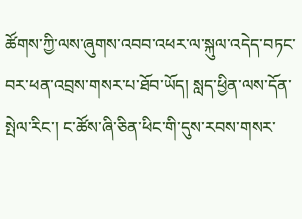ཚོགས་ཀྱི་ལས་ཞུགས་འབབ་འཕར་ལ་སྐུལ་འདེད་བཏང་བར་ཕན་འབྲས་གསར་པ་ཐོབ་ཡོད། སླད་ཕྱིན་ལས་དོན་སྤེལ་རིང་། ང་ཚོས་ཞི་ཅིན་ཕིང་གི་དུས་རབས་གསར་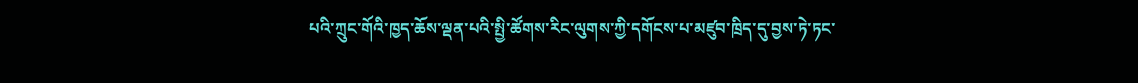པའི་ཀྲུང་གོའི་ཁྱད་ཆོས་ལྡན་པའི་སྤྱི་ཚོགས་རིང་ལུགས་ཀྱི་དགོངས་པ་མཛུབ་ཁྲིད་དུ་བྱས་ཏེ་ཏང་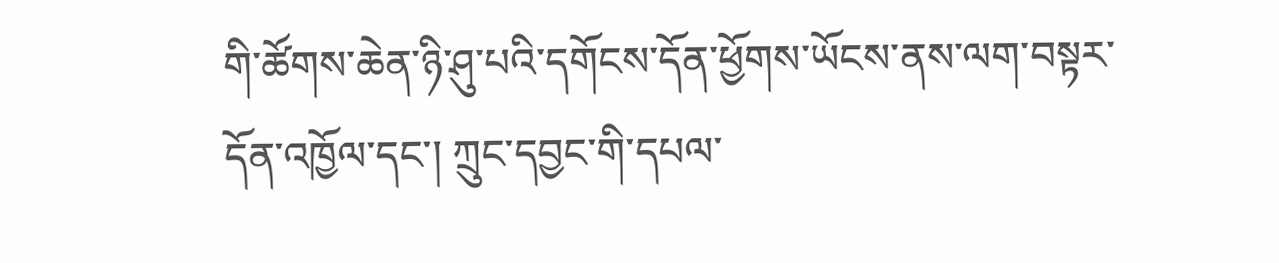གི་ཚོགས་ཆེན་ཉི་ཤུ་པའི་དགོངས་དོན་ཕྱོགས་ཡོངས་ནས་ལག་བསྟར་དོན་འཁྱོལ་དང་། ཀྲུང་དབྱང་གི་དཔལ་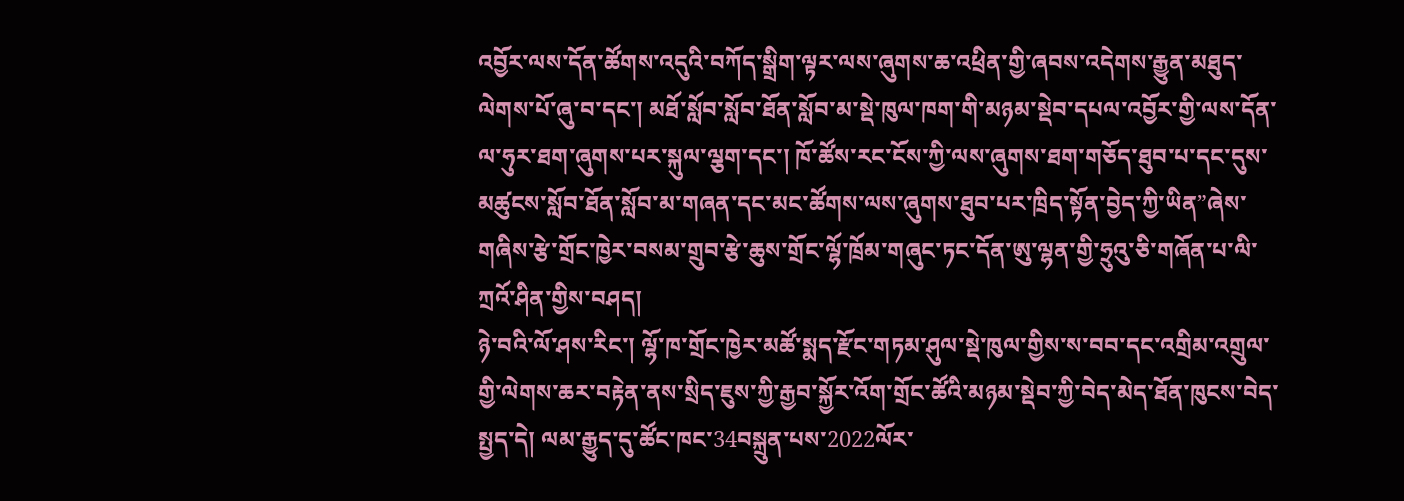འབྱོར་ལས་དོན་ཚོགས་འདུའི་བཀོད་སྒྲིག་ལྟར་ལས་ཞུགས་ཆ་འཕྲིན་གྱི་ཞབས་འདེགས་རྒྱུན་མཐུད་ལེགས་པོ་ཞུ་བ་དང་། མཐོ་སློབ་སློབ་ཐོན་སློབ་མ་སྡེ་ཁུལ་ཁག་གི་མཉམ་སྡེབ་དཔལ་འབྱོར་གྱི་ལས་དོན་ལ་ཧུར་ཐག་ཞུགས་པར་སྐུལ་ལྕག་དང་། ཁོ་ཚོས་རང་ངོས་ཀྱི་ལས་ཞུགས་ཐག་གཅོད་ཐུབ་པ་དང་དུས་མཚུངས་སློབ་ཐོན་སློབ་མ་གཞན་དང་མང་ཚོགས་ལས་ཞུགས་ཐུབ་པར་ཁྲིད་སྟོན་བྱེད་ཀྱི་ཡིན”ཞེས་གཞིས་རྩེ་གྲོང་ཁྱེར་བསམ་གྲུབ་རྩེ་ཆུས་གྲོང་ལྷོ་ཁྲོམ་གཞུང་ཏང་དོན་ཨུ་ལྷན་གྱི་ཧྲུའུ་ཅི་གཞོན་པ་ལི་ཀྲའོ་ཤིན་གྱིས་བཤད།
ཉེ་བའི་ལོ་ཤས་རིང་། ལྷོ་ཁ་གྲོང་ཁྱེར་མཚོ་སྨད་རྫོང་གཏམ་ཤུལ་སྡེ་ཁུལ་གྱིས་ས་བབ་དང་འགྲིམ་འགྲུལ་གྱི་ལེགས་ཆར་བརྟེན་ནས་སྲིད་ཇུས་ཀྱི་རྒྱབ་སྐྱོར་འོག་གྲོང་ཚོའི་མཉམ་སྡེབ་ཀྱི་བེད་མེད་ཐོན་ཁུངས་བེད་སྤྱད་དེ། ལམ་རྒྱུད་དུ་ཚོང་ཁང་34བསྐྲུན་པས་2022ལོར་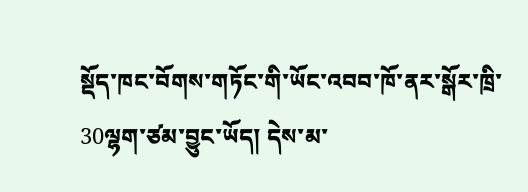སྡོད་ཁང་བོགས་གཏོང་གི་ཡོང་འབབ་ཁོ་ནར་སྒོར་ཁྲི་30ལྷག་ཙམ་བྱུང་ཡོད། དེས་མ་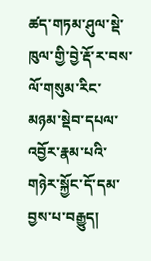ཚད་གཏམ་ཤུལ་སྡེ་ཁུལ་གྱི་བྱེ་རྡོ་ར་བས་ལོ་གསུམ་རིང་མཉམ་སྡེབ་དཔལ་འབྱོར་རྣམ་པའི་གཉེར་སྐྱོང་དོ་དམ་བྱས་པ་བརྒྱུད།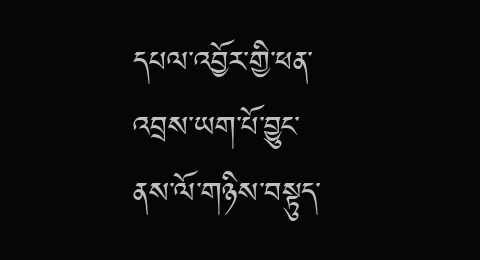དཔལ་འབྱོར་གྱི་ཕན་འབྲས་ཡག་པོ་བྱུང་ནས་ལོ་གཉིས་བསྟུད་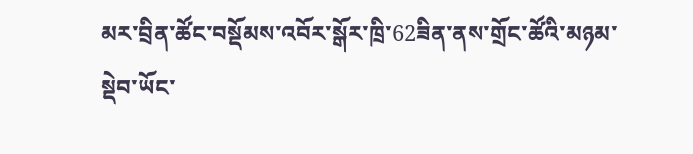མར་བྲིན་ཚོང་བསྡོམས་འབོར་སྒོར་ཁྲི་62ཟིན་ནས་གྲོང་ཚོའི་མཉམ་སྡེབ་ཡོང་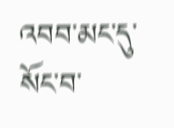འབབ་མང་དུ་སོང་བ་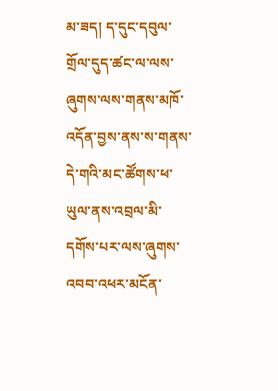མ་ཟད། ད་དུང་དབུལ་གྲོལ་དུད་ཚང་ལ་ལས་ཞུགས་ལས་གནས་མཁོ་འདོན་བྱས་ནས་ས་གནས་དེ་གའི་མང་ཚོགས་ཕ་ཡུལ་ནས་འབྲལ་མི་དགོས་པར་ལས་ཞུགས་འབབ་འཕར་མངོན་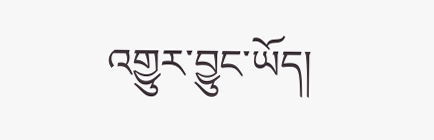འགྱུར་བྱུང་ཡོད།